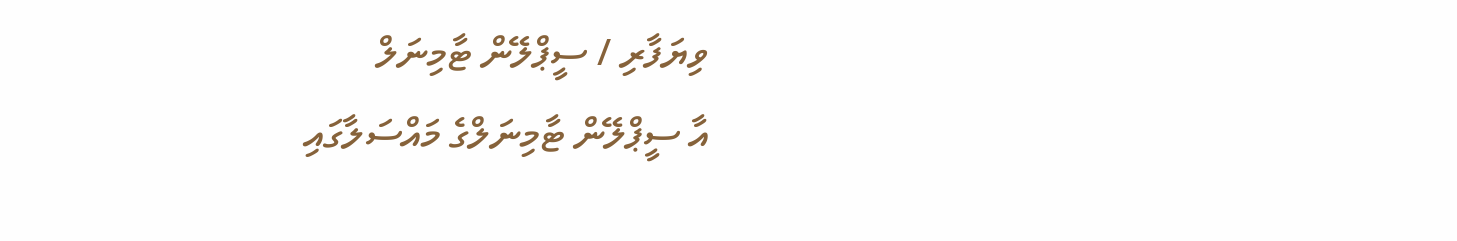ވިޔަފާރި / ސީޕްލޭން ޓާމިނަލް
އާ ސީޕްލޭން ޓާމިނަލްގެ މައްސަލާގައި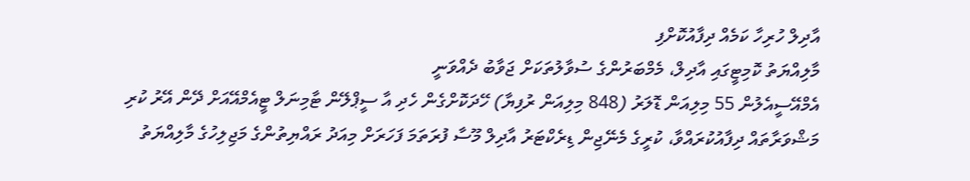އާދިލް ހުރިހާ ކަމެއް ދިފާއުކޮށްފި
މާލިއްޔަތު ކޮމިޓީގައި އާދިލް، މެމްބަރުންގެ ސުވާލުތަކަށް ޖަވާބު ދެއްވަނީ
އެމްއޭސީއެލުން 55 މިލިއަން ޑޮލަރު (848 މިލިއަން ރުފިޔާ) ހޭދަކޮށްގެން ހެދި އާ ސީޕްލޭން ޓާމިނަލް ޓީއެމްއޭއަށް ދޭން އޭރު ކުރި މަޝްވަރާތައް ދިފާއުކުރައްވާ، ކުރީގެ މެނޭޖިން ޑިރެކްޓަރު އާދިލް މޫސާ ފުރަތަމަ ފަހަރަށް މިއަދު ރައްޔިތުންގެ މަޖިލިހުގެ މާލިއްޔަތު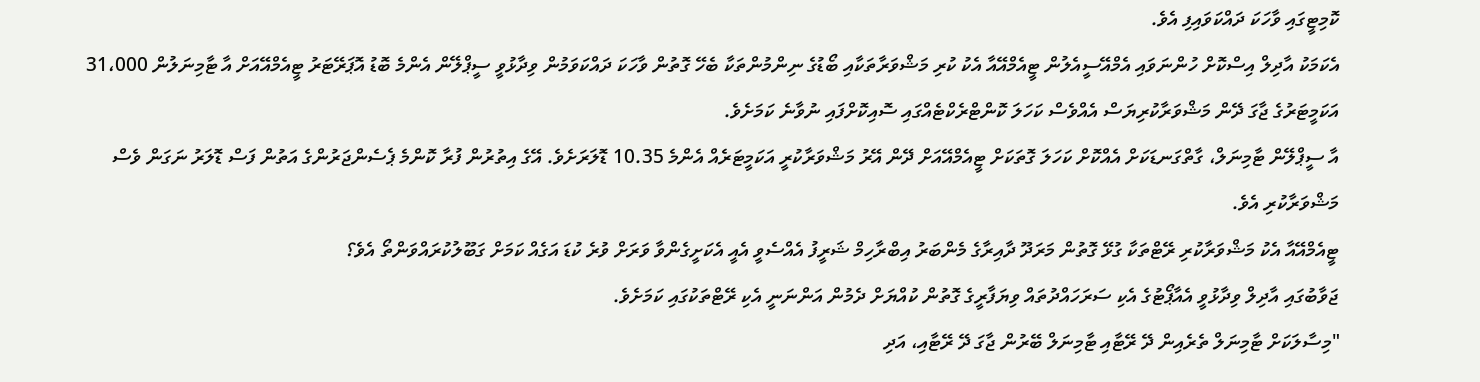ކޮމިޓީގައި ވާހަކަ ދައްކަވައިފި އެވެ.
އެކަމަކު އާދިލް އިސްކޮށް ހުންނަވައި އެމްއޭސީއެލުން ޓީއެމްއޭއާ އެކު ކުރި މަޝްވަރާތަކާއި ބޯޑުގެ ނިންމުންތަކާ ބެހޭ ގޮތުން ވާހަކަ ދައްކަވަމުން ވިދާޅުވީ ސީޕްލޭން އެންމެ ބޮޑު އޮޕަރޭޓަރު ޓީއެމްއޭއަށް އާ ޓާމިނަލުން 31،000 އަކަމީޓަރުގެ ޖާގަ ދޭން މަޝްވަރާކުރިޔަސް އެއްވެސް ކަހަލަ ކޮންޓްރެކްޓެއްގައި ސޮއިކޮށްފައި ނުވާނެ ކަމަށެވެ.
އާ ސީޕްލޭން ޓާމިނަލް، ގާތްގަނޑަކަށް އެއްކޮށް ކަހަލަ ގޮތަކަށް ޓީއެމްއޭއަށް ދޭން އޭރު މަޝްވަރާކުރީ އަކަމީޓަރެއް އެންމެ 10.35 ޑޮލަރަށެވެ. އޭގެ އިތުރުން ފުރާ ކޮންމެ ޕެސެންޖަރުންގެ އަތުން ފަސް ޑޮލަރު ނަގަން ވެސް މަޝްވަރާކުރި އެވެ.
ޓީއެމްއޭއާ އެކު މަޝްވަރާކުރި ރޭޓްތަކާ ގުޅޭ ގޮތުން މަރަދޫ ދާއިރާގެ މެންބަރު އިބްރާހިމް ޝަރީފު އެއްސެވީ އެއީ އެކަށީގެންވާ ވަރަށް ވުރެ ކުޑަ އަގެއް ކަމަށް ގަބޫލުކުރައްވަންތޯ އެވެ؟
ޖަވާބުގައި އާދިލް ވިދާޅުވީ އެއާޕޯޓުގެ އެކި ސަރަހައްދުތައް ވިޔަފާރީގެ ގޮތުން ކުއްޔަށް ދެމުން އަންނަނީ އެކި ރޭޓްތަކުގައި ކަމަށެވެ.
"މިސާލަކަށް ޓާމިނަލް ތެރެއިން ދޭ ރޭޓާއި ޓާމިނަލް ބޭރުން ޖާގަ ދޭ ރޭޓާއި، އަދި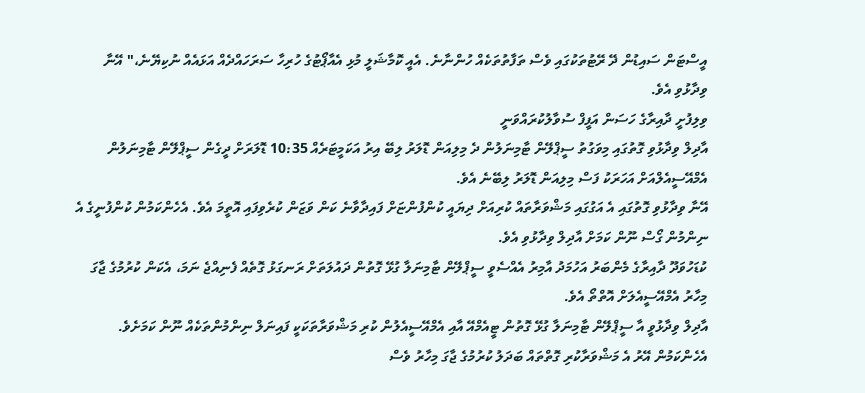އީސްޓަން ސައިޑުން ދޭ ރޭޓުތަކުގައި ވެސް ތަފާތުތަކެއް ހުންނާނެ. އެއީ ކޮމާޝަލީ މުޅި އެއާޕޯޓުގެ ހުރިހާ ސަރަހައްދެއް އަޅައެއް ނުކިޔޭނެ،" އޭނާ ވިދާޅުވި އެވެ.
ވިލިފުށީ ދާއިރާގެ ހަސަން އަފީފް ސުވާލުކުރައްވަނީ
އާދިލް ވިދާޅުވި ގޮތުގައި މިވަގުތު ސީޕްލޭން ޓާމިނަލުން ދެ މިލިއަން ޑޮލަރު ލިބޭ އިރު އަކަމީޓަރެއް 10:35 ޑޮލަރަށް ދީގެން ސީޕްލޭން ޓާމިނަލުން އެމްއޭސީއެލްއަށް އަހަރަކު ފަސް މިލިއަން ޑޮލަރު ލިބޭނެ އެވެ.
އޭނާ ވިދާޅުވި ގޮތުގައި އެ އަގުގައި މަޝްވަރާތައް ކުރިއަށް ދިޔައީ ކުންފުންޏަށް ފައިދާވާނެ ކަން ވަޒަން ކުރެވިފައި އޮތީމަ އެވެ. އެހެންކަމުން ކުންފުނީގެ އެ ނިންމުން ގޯސް ނޫން ކަމަށް އާދިލް ވިދާޅުވި އެވެ.
ކުޑަހުވަދޫ ދާއިރާގެ މެންބަރު އަހުމަދު އާމިރު އެއްސެވީ ސީޕްލޭން ޓާމިނަލާ ގުޅޭ ގޮތުން ދައުލަތަށް ރަނގަޅު ގޮތެއް ފެނިއްޖެ ނަމަ، އެކަން ކުރުމުގެ ޖާގަ މިހާރު އެމްއޭސީއެލަށް އޮތްތޯ އެވެ.
އާދިލް ވިދާޅުވީ އާ ސީޕްލޭން ޓާމިނަލާ ގުޅޭ ގޮތުން ޓީއެމްއޭ އާއި އެމްއޭސީއެލުން ކުރި މަޝްވަރާތަކަކީ ފައިނަލް ނިންމުންތަކެއް ނޫން ކަމަށެވެ. އެހެންކަމުން އޭރު އެ މަޝްވަރާކުރި ގޮތްތައް ބަދަލު ކުރުމުގެ ޖާގަ މިހާރު ވެސް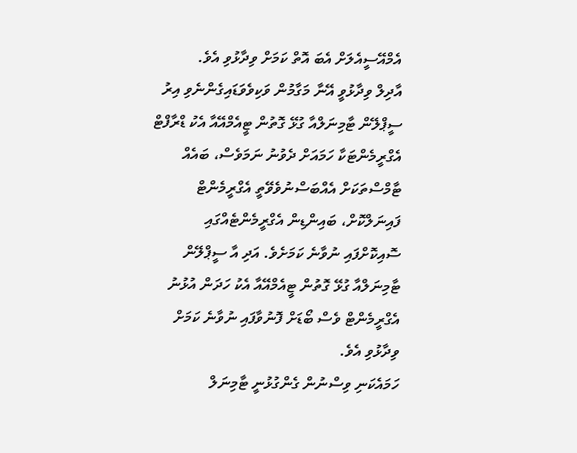އެމްއޭސީއެލަށް އެބަ އޮތް ކަމަށް ވިދާޅުވި އެވެ.
އާދިލް ވިދާޅުވީ އޭނާ މަގާމުން ވަކިވެވަޑައިގެންނެވި އިރު ސީޕްލޭން ޓާމިނަލްއާ ގުޅޭ ގޮތުން ޓީއެމްއޭއާ އެކު ޑްރާފްޓް އެގްރީމެންޓަކާ ހަމައަށް ދެވުނު ނަމަވެސް، ބައެއް ޓާމްސްތަކަށް އެއްބަސްނުވެވޭތީ އެގްރީމެންޓް ފައިނަލްކޮށް، ބައިންޑިން އެގްރީމެންޓެއްގައި ސޮއިކޮށްފައި ނުވާނެ ކަމަށެވެ. އަދި އާ ސީޕްލޭން ޓާމިނަލްއާ ގުޅޭ ގޮތުން ޓީއެމްއޭއާ އެކު ހަދަން އުޅުނު އެގްރީމެންޓް ވެސް ބޯޑަށް ފޮނުވާފައި ނުވާނެ ކަމަށް ވިދާޅުވި އެވެ.
ހަމައެކަނި ވިސްނުން ގެންގުޅުނީ ޓާމިނަލް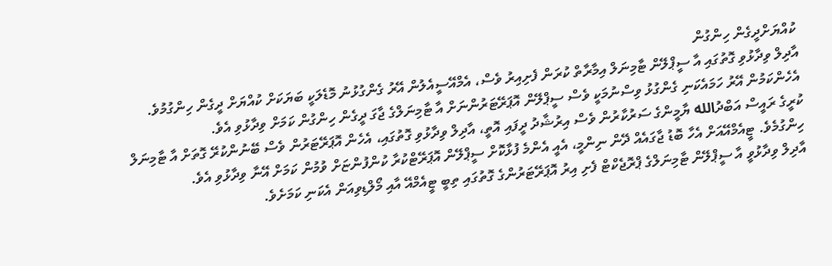ކުއްޔަށްދީގެން ހިންގުން
އާދިލް ވިދާޅުވި ގޮތުގައި އާ ސީޕްލޭން ޓާމިނަލް އިމާރާތް ކުރަން ފެށިއިރު ވެސް، އެމްއޭސީއެލުން އޭރު ގެންގުޅުނު މޮޑެލަކީ ބަޔަކަށް ކުއްޔަށް ދީގެން ހިންގުމުވެ. އެހެންކަމުން އޭރު ހަމައެކަނި ގެންގުޅު ވިސްނުމަކީ ވެސް ސީޕްލޭން އޮޕަރޭޓަރުންނަށް އާ ޓާމިނަލްގެ ޖާގަ ދީގެން ހިންގުން ކަމަށް ވިދާޅުވި އެވެ.
ކުރީގެ ރައީސް އަބްދުالله ޔާމީންގެ ސަރުކާރުން ވެސް އިރުޝާދު ދީފައި އޮތީ، އާދިލް ވިދާޅުވި ގޮތުގައި، އެހެން އޮޕަރޭޓަރުން ވެސް ބޭނުންކުރޭ ގޮތަށް އާ ޓާމިނަލް ހިންގުމެވެ. ޓީއެމްއޭއަށް އެހާ ބޮޑު ޖާގައެއް ދޭން ނިންމީ، އެއީ އެންމެ ފުޅާކޮށް ސީޕްލޭން އޮޕަރޭޓްކުރާ ކުންފުންޏަށް ވުމުން ކަމަށް އޭނާ ވިދާޅުވި އެވެ.
އާދިލް ވިދާޅުވީ އާ ސީޕްލޭން ޓާމިނަލްގެ ޕްރޮޖެކްޓް ފެށި އިރު އޮޕަރޭޓަރުންގެ ގޮތުގައި ތިބީ ޓީއެމްއޭ އާއި މޯލްޑިވިއަން އެކަނި ކަމަށެވެ.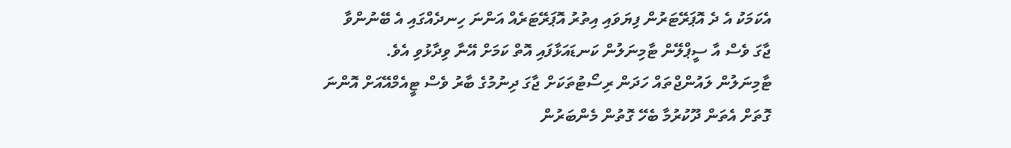އެކަމަކު އެ ދެ އޮޕަރޭޓަރުން ފިޔަވައި އިތުރު އޮޕަރޭޓަރެއް އަންނަ ހިނދެއްގައި އެ ބޭނުންވާ ޖާގަ ވެސް އާ ސީޕްލޭން ޓާމިނަލުން ކަނޑައަޅާފައި އޮތް ކަމަށް އޭނާ ވިދާޅުވި އެވެ.
ޓާމިނަލުން ލައުންޖްތައް ހަދަން ރިސޯޓުތަކަށް ޖާގަ ދިނުމުގެ ބާރު ވެސް ޓީއެމްއޭއަށް އޮންނަ ގޮތަށް އެތަން ދޫކުރުމާ ބެހޭ ގޮތުން މެންބަރުން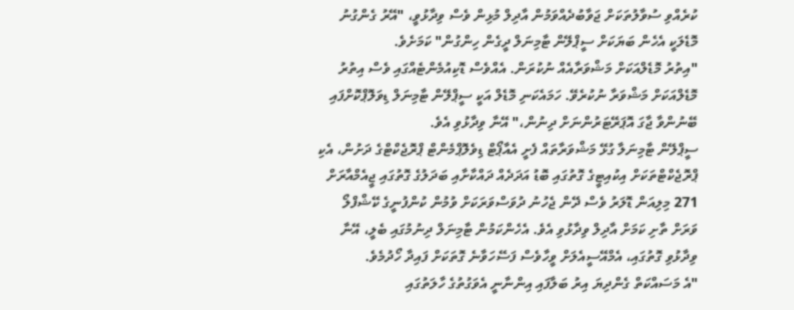ކުރެއްވި ސުވާލުތަކަށް ޖަވާބުދެއްވަމުން އާދިލް މުޅިން ވެސް ވިދާޅުވީ، "އޭރު ގެންގުނު މޮޑެލަކީ އެހެން ބަޔަކަށް ސީޕްލޭން ޓާމިނަލް ދީގެން ހިންގުން" ކަމަށެވެ.
"އިތުރު މޮޑެލްއަކަށް މަޝްވަރާއެއް ނުކުރަން. އެއްވެސް ޑޮކިއުމެންޓެއްގައި ވެސް އިތުރު މޮޑެލްއަކަށް މަޝްވަރާ ނުކުރެވޭ. ހަމައެކަނި މޮޑެލް އަކީ ސީޕްލޭން ޓާމިނަލް ޑިވަލޮޕްކޮށްފައި ބޭނުންވާ ޖާގަ އޮޕަރޭޓަރުންނަށް ދިނުން،" އޭނާ ވިދާޅުވި އެވެ.
ސީޕްލޭން ޓާމިނަލާ ގުޅޭ މަޝްވަރާތައް ފެށީ އެއާޕޯޓް ޑިވެލޮޕްމެންޓް ޕްރޮޖެކްޓްގެ ދަށުން، އެކި ޕްރޮޖެކްޓްތަކަށް އިކުއިޓީގެ ގޮތުގައި ބޮޑު އަދަދެއް ދައްކާށާއި ބަދަލުގެ ގޮތުގައި ޖީއެމްއާރަށް 271 މިލިއަން ޑޮލަރު ވެސް ދޭން ޖެހުނު ދުވަސްވަރަކަށް ވުމުން ކުންފުނީގެ ކޭޝްފްލޯ ވަރަށް ތާށި ކަމަށް އާދިލް ވިދާޅުވި އެވެ. އެހެންކަމުން ޓާމިނަލް ދިނުމުގައި ބެލީ، އޭނާ ވިދާޅުވި ގޮތުގައި، އެމްއޭސީއެލަށް ވީހާވެސް ފަސޭހަވާނެ ގޮތަކަށް ފައިދާ ހޯދުމެވެ.
"އެ މަސައްކަތް ގެންދިޔަ އިރު ބަލާފައި އިންނާނީ އެވަގުތުގެ ހާލަތުގައި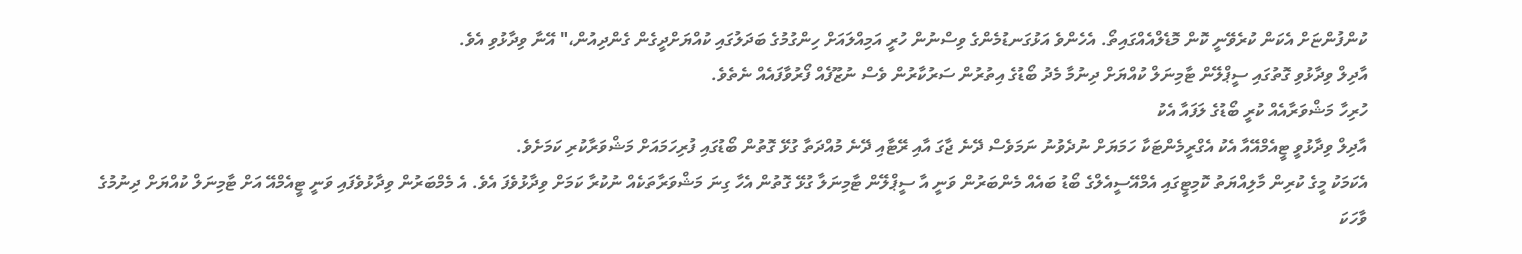ކުންފުންޏަށް އެކަން ކުރެވޭނީ ކޮން މޮޑެލްއެއްގައިތޯ. އެހެންވެ އަޅުގަނޑުމެންގެ ވިސްނުން ހުރީ އަމިއްލައަށް ހިންގުމުގެ ބަދަލުގައި ކުއްޔަށްދީގެން ގެންދިއުން،" އޭނާ ވިދާޅުވި އެވެ.
އާދިލް ވިދާޅުވި ގޮތުގައި ސީޕްލޭން ޓާމިނަލް ކުއްޔަށް ދިނުމާ މެދު ބޯޑުގެ އިތުރުން ސަރުކާރުން ވެސް ނުޒޫފެއް ފޯރުވާފައެއް ނެތެވެ.
ހުރިހާ މަޝްވަރާއެއް ކުރީ ބޯޑުގެ ލަފައާ އެކު
އާދިލް ވިދާޅުވީ ޓީއެމްއޭއާ އެކު އެގްރީމެންޓަކާ ހަމަޔަށް ނުދެވުނު ނަމަވެސް ދޭނެ ޖާގަ އާއި ރޭޓާއި ދޭނެ މުއްދަތާ ގުޅޭ ގޮތުން ބޯޑުގައި ފުރިހަމައަށް މަޝްވަރާކުރި ކަމަށެވެ.
އެކަމަކު މީގެ ކުރިން މާލިއްޔަތު ކޮމިޓީގައި އެމްއޭސީއެލްގެ ބޯޑު ބައެއް މެންބަރުން ވަނީ އާ ސީޕްލޭން ޓާމިނަލާ ގުޅޭ ގޮތުން އެހާ ގިނަ މަޝްވަރާތަކެއް ނުކުރާ ކަމަށް ވިދާޅުވެފަ އެވެ. އެ މެމްބަރުން ވިދާޅުވެފައި ވަނީ ޓީއެމްއޭ އަށް ޓާމިނަލް ކުއްޔަށް ދިނުމުގެ ވާހަކަ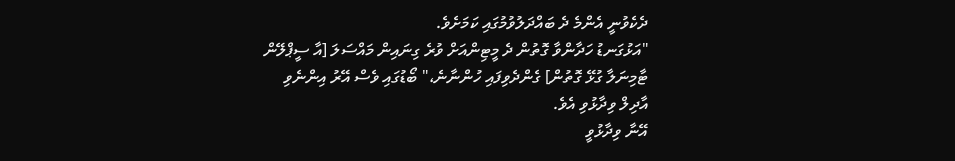ދެކެވުނީ އެންމެ ދެ ބައްދަލުވުމުގައި ކަމަށެވެ.
"އަޅުގަނޑު ހަދާންވާ ގޮތުން ދެ މީޓިންއަށް ވުރެ ގިނައިން މައްސަލަ [އާ ސީޕްލޭން ޓާމިނަލާ ގުޅޭ ގޮތުން] ގެންދެވިފައި ހުންނާނެ،" ބޯޑުގައި ވެސް އޭރު އިންނެވި އާދިލް ވިދާޅުވި އެވެ.
އޭނާ ވިދާޅުވީ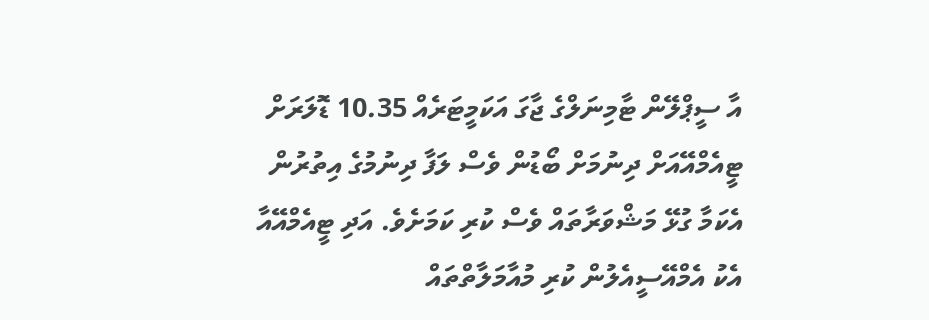އާ ސީޕްލޭން ޓާމިނަލްގެ ޖާގަ އަކަމީޓަރެއް 10.35 ޑޮލަރަށް ޓީއެމްއޭއަށް ދިނުމަށް ބޯޑުން ވެސް ލަފާ ދިނުމުގެ އިތުރުން އެކަމާ ގުޅޭ މަޝްވަރާތައް ވެސް ކުރި ކަމަށެވެ. އަދި ޓީއެމްއޭއާ އެކު އެމްއޭސީއެލުން ކުރި މުއާމަލާތްތައް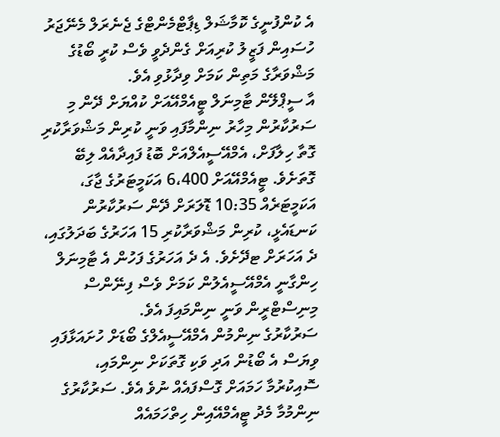އެ ކުންފުނީގެ ކޮމާޝަލް ޑިޕާޓްމެންޓްގެ ޖެނެރަލް މެނޭޖަރު ހުސައިން ފަޒީލު ކުރިއަށް ގެންދެވީ ވެސް ކުރީ ބޯޑުގެ މަޝްވަރާގެ މަތިން ކަމަށް ވިދާޅުވި އެވެ.
އާ ސީޕްލޭން ޓާމިނަލް ޓީއެމްއޭއަށް ކުއްޔަށް ދޭން މި ސަރުކާރުން މިހާރު ނިންމާފައި ވަނީ ކުރިން މަޝްވަރާކުރި ގޮތާ ހިލާފަށް، އެމްއޭސީއެލްއަށް ބޮޑު ފައިދާއެއް ލިބޭ ގޮތަށެވެ. ޓީއެމްއޭއަށް 6،400 އަކަމީޓަރުގެ ޖާގަ، އަކަމީޓަރެއް 10:35 ޑޮލަރަށް ދޭން ސަރުކާރުން ކަނޑައެޅީ، ކުރިން މަޝްވަރާކުރި 15 އަހަރުގެ ބަދަލުގައި، ދެ އަހަރަށް ޓދޭށެވެ. އެ ދެ އަހަރުގެ ފަހުން އެ ޓާމިނަލް ހިންގާނީ އެމްއޭސީއެލުން ކަމަށް ވެސް ފިނޭންސް މިނިސްޓްރީން ވަނީ ނިންމައިފަ އެވެ.
ސަރުކާރުގެ ނިންމުން އެމްއޭސީއެލްގެ ބޯޑަށް ހުށައަޅާފައި ވިޔަސް އެ ބޯޑުން އަދި ވަކި ގޮތަކަށް ނިންމައި، ސޮއިކުރުމާ ހަމައަށް ގޮސްފައެއް ނުވެ އެވެ. ސަރުކާރުގެ ނިންމުމާ މެދު ޓީއެމްއޭއިން ހިތްހަމައެއް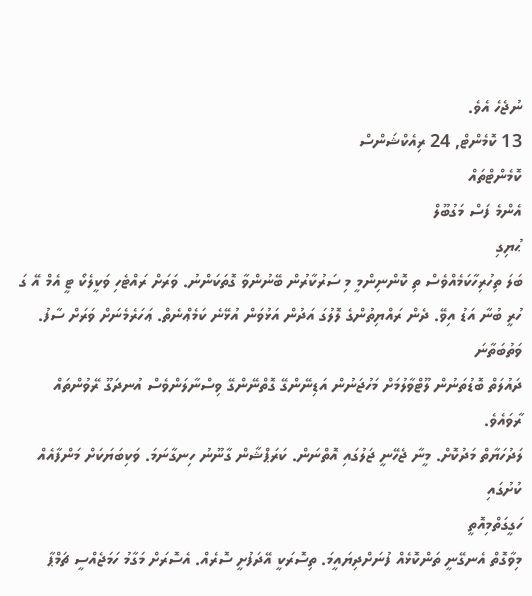ނުޖެހެ އެވެ.
13 ކޮމެންޓް, 24 ރިއެކްޝަންސް
ކޮމެންޓްތައް
އެންމެ ފަސް މަގުބޫލް
ޙުޔިގި
ބަލަ ތިހުރިހާކަމެއްވެސް ތި ކޮންނިންމީ މި ސަރުކާރުން ބޭނުންވާ ގޮތަކަންނު. ވަރަށް ރައްޓެހި ވަކީލެކޯ ޓީ އެމް އޭ ގަ ހުރީ ބުނާ އަޑު އިވޭ. ދެން ރައްޔިތުންގެ ލޮލުގަ އަދުން އަޅުވަން އުޅޭނެ ކަމެޢްނެތް. ޢަހަރެމެނަށް ވަރަށް ސާފު.
ވަތުބަތާނަ
ދައުލަތް ބޮޑުތަނުން ލޫޓްވާލުމަށް މަހުޖަނުން އަޑިނޭންގޭ ގޮތްނޭންގޭ ވިސްނާލަންވެސް އުނދަގޫ ރޭވުންތައް ރާވައެވެ.
ލަދުހަޔާތް މަދުކޮށް. މީނާ ޖެހޭނީ ޖަލުގައި އޮތްނަން. ކަރަޕްޝާން ގާނޫނު ހިނގާނަމަ. ވަކިބަޔަކަށް މަންފާއެއް ކުށުގައި
ހަގީގަތްމިއޮތީ
މިވާގޮތް އެނގޭނީ ތަންކޮޅެއް ފުނަށްދިޔައީމަ. ތިސޮރަކީ އޭދަފުށީ ސޮރެއް. އެސޮރަށް މަގާމު ހަމަޖެއްސީ ޗަމްޕާ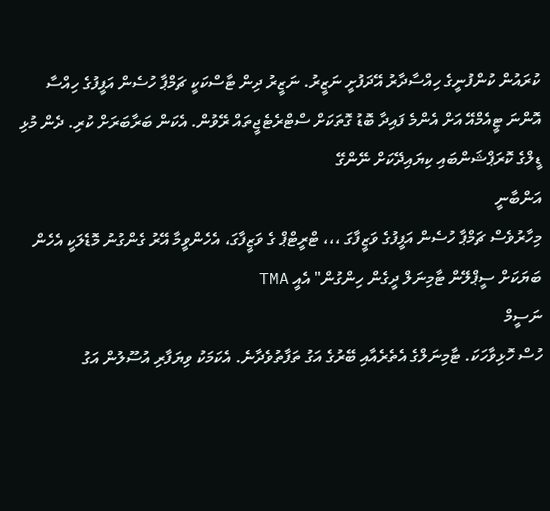ކުރައުން ކުންފުނީގެ ހިއްސާދާރު އޭދަފުށީ ނަޒީރު. ނަޒީރު ދިން ޓާސްކަކީ ޗަމްޕާ ހުސެން އަފީފުގެ ހިއްސާ އޮންނަ ޓީއެމްއޭ އަށް އެންމެ ފައިދާ ބޮޑު ގޮތަކަށް ސްޓްރެޓެޖީތައް ރޭވުން. އެކަން ބަރާބަރަށް ކުރި. ދެން މުޅި ޑީލްގެ ކޮރަޕްޝަންބައި ކިޔައިދޭކަށް ނޭންގޭ
އަންބާނީ
މިހާރުވެސް ޗަމްޕާ ހުސެން އަފީފުގެ ވަޒީފާގަ ،،، ޓްރީޓްޕް ގެ ވަޒީފާގަ، އެހެންވީމާ އޭރު ގެންގުނު މޮޑެލަކީ އެހެން ބަޔަކަށް ސީޕްލޭން ޓާމިނަލް ދީގެން ހިންގުން" އެއީ TMA
ނަސީމް
ހުސް ހޮޅިވާހަކަ. ޓާމިނަލްގެ އެތެރެއާއި ބޭރުގެ އަގު ތަފާތުވެދާނެ. އެކަމަކު ވިޔަފާރި އުސޫލުން އަގު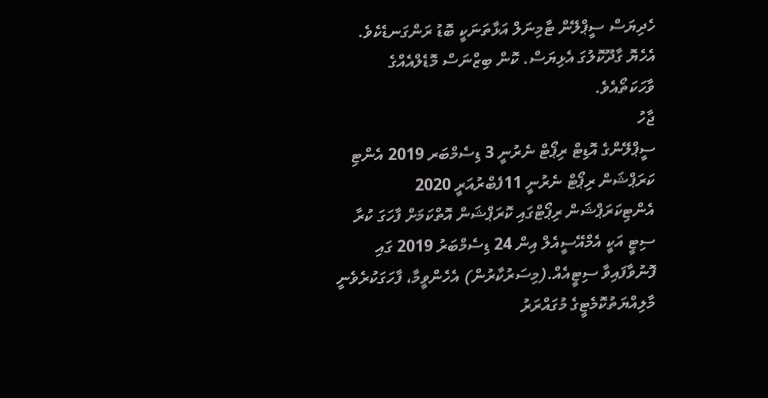ހެދިޔަސް ސީޕްލޭން ޓާމިނަލް އަޅާތަނަކީ ބޮޑު ރަންގަނޑެކެވެ. އެހެޔޮ ގާދޫކޮލުގަ އެޅިޔަސް. ކޮން ބިޒްނަސް މޮޑެލްއެއްގެ ވާހަކަތޯއެވެ.
ޖާހު
ސީޕްލޭންގެ އޮޑިޓް ރިޕޯޓް ނެރުނީ 3 ޑިސެމްބަރ 2019 އެންޓި ކަރަޕްޝަން ރިޕޯޓް ނެރުނީ 11ފެބްރުއަރީ 2020 އެންޓިކަރަޕްޝަން ރިޕޯޓްގައި ކޮރަޕްޝަން އޮތްކަމަށް ފާހަގަ ކުރާ ސިޓީ އަކީ އެމްއޭސީއެލް އިން 24 ޑިސެމްބަރު 2019 ގައި ފޮނުވާފައިވާ ސިޓީއެއް.(މިސަރުކާރުން) އެހެންވީމާ، ފާހަގަކުރެވެނީ މާލިއްޔަތުކޮމެޓީގެ މުގައްރަރު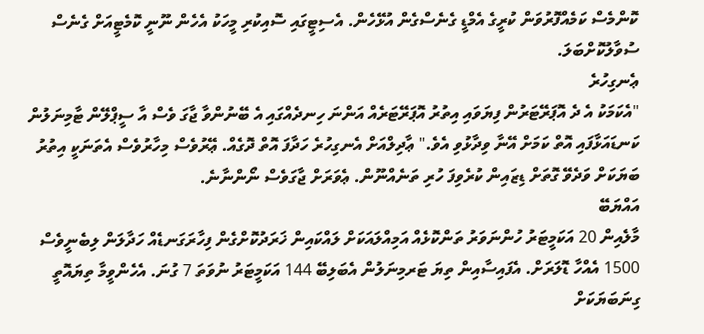ކޮންމެސް ކަމެއްފޮރުވަން ކުރީގެ އެމްޑީ ގެނެސްގެން އުޅޭހެން. އެސިޓީގައި ސޮއިކުރި މީހަކު އެހެން ނޫނީ ކޮމެޓީއަށް ގެނެސް ސުވާލުކޮށްބަލަ.
ޢެނގިހުރެ
"އެކަމަކު އެ ދެ އޮޕަރޭޓަރުން ފިޔަވައި އިތުރު އޮޕަރޭޓަރެއް އަންނަ ހިނދެއްގައި އެ ބޭނުންވާ ޖާގަ ވެސް އާ ސީޕްލޭން ޓާމިނަލުން ކަނޑައަޅާފައި އޮތް ކަމަށް އޭނާ ވިދާޅުވި އެވެ." ޢާދިލްއަށް އެނގިހުރެ ހަދާފަ އޮތް ދޮގެއް. ޢޭރުވެސް މިހާރުވެސް އެތަނަކީ އިތުރު ބަޔަކަށް ވަދެވޭ ގޮތަށް ޑިޒައިން ކުރެވިފަ ހުރި ތަނެއްނޫން. ޢެވަރަށް ޖާގަވެސް ނޯންނާނެ.
އައްޔަބޭ
މާލެއިން 20 އަކަމީޓަރު ހުންނަވަރު ތަންކޮޅެއް އަމިއްލައަކަށް ލައްކައިން ޚަރަދުކޮށްގެން ފިހާރަގަނޑެއް ހަދާލަން ލިބެނީވެސް 1500 އެއްހާ ޑޮލަރަށް. އެފައިސާއިން ތިޔަ ޓަރމިނަލުން އެބަލިބޭ 144 އަކަމީޓަރު ނުވަތަ 7 ގުނަ. އެހެންވީމާ ތިޔައޮތީ ގިނަބަޔަކަށް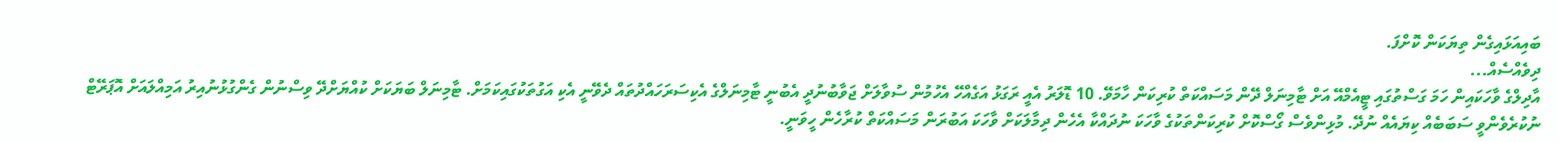ބައިއަޅައިގެން ތިޔަކަން ކޮށްފަ.
ދިވެއްސެއް...
އާދިލްގެ ވާހަކައިން ހަމަ ގަސްތުގައި ޓީއެމްއޭ އަށް ޓާމިނަލް ދޭން މަސައްކަތް ކުރިކަން ހާމަވޭ. 10 ޑޮލަރު އެއީ ރަގަޅު އަގެއްހޭ އެހުމުން ސުވާލަށް ޖަވާބުނުދީ އެބުނީ ޓާމިނަލްގެ އެކިސަރަހައްދުތައް ދެވޭނީ އެކި އަގުތަކުގައިކަމަށް. ޓާމިނަލް ބަޔަކަށް ކުއްޔަށްދޭ ވިސްނުން ގެންގުޅުނުއިރު އަމިއްލައަށް އޮޕަރޭޓް ނުކުރެވެންވީ ސަބަބެއް ކިޔައެއް ނުދޭ. މުޅިންވެސް ގޯސްކޮށް ކުރިކަންތަކުގެ ވާހަކަ ނުދައްކާ އެހެން ދިމާލަކަށް ވާހަކަ އަބުރަން މަސައްކަތް ކުރާހެން ހީވަނީ.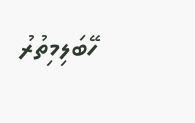ހޭބަލިމިތުރު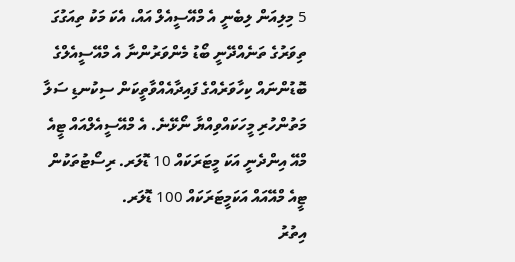5 މިލިއަން ލިބެނީ އެ މްއޭސީއެލް އައް، އެކަ މަކު ތިއަގުގަ ތިވަރުގެ ތަނެއްދޭނީ ބޯޑު މެންވަރުންނާ އެ މްއޭސީއެލްގެ ބޮޑުންނައް ކިހާވަރެއްގެ ފައިދާއެއްވާތީކަން ސިކުނޑި ސަލާ މަތުންހުރި މީހަކައްވިއްޔާ ނޯޅޭނެ. އެ މްއޭސީއެލްއައް ޓީއެ މްއޭ އިންދެނީ އަކަ މީޓަރަކައް 10 ޑޮލަރ. ރިސޯޓުތަކުން ޓީއެ މްއޭއައް އަކަމީޓަރަކައް 100 ޑޮލަރ.
އިތުރު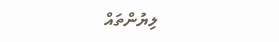ލިޔުންތައް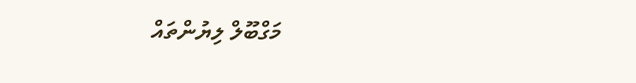މަގްބޫލް ލިޔުންތައް